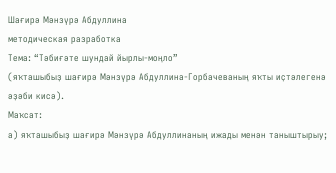Шағирә Мәнзүрә Абдуллина
методическая разработка
Тема: “Тәбиғәте шундай йырлы-моңло”
(яҡташыбыҙ шағирә Мәнзүрә Абдуллина-Горбачеваның яҡты иҫтәлегенә әҙәби кисә).
Маҡсат:
а) яҡташыбыҙ шағирә Мәнзүрә Абдуллинаның ижады менән таныштырыу;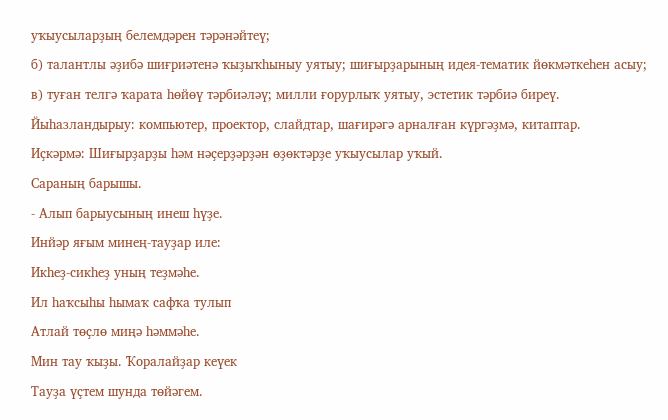уҡыусыларҙың белемдәрен тәрәнәйтеү;
б) талантлы әҙибә шиғриәтенә ҡыҙыҡһыныу уятыу; шиғырҙарының идея-тематик йөкмәткеһен асыу;
в) туған телгә ҡарата һөйөү тәрбиәләү; милли ғорурлыҡ уятыу, эстетик тәрбиә биреү.
Йыһазландырыу: компьютер, проектор, слайдтар, шағирәгә арналған күргәҙмә, китаптар.
Иҫкәрмә: Шиғырҙарҙы һәм нәҫерҙәрҙән өҙөктәрҙе уҡыусылар уҡый.
Сараның барышы.
- Алып барыусының инеш һүҙе.
Инйәр яғым минең-тауҙар иле:
Икһеҙ-сикһеҙ уның теҙмәһе.
Ил һаҡсыһы һымаҡ сафҡа тулып
Атлай төҫлө миңә һәммәһе.
Мин тау ҡыҙы. Ҡоралайҙар кеүек
Тауҙа үҫтем шунда төйәгем.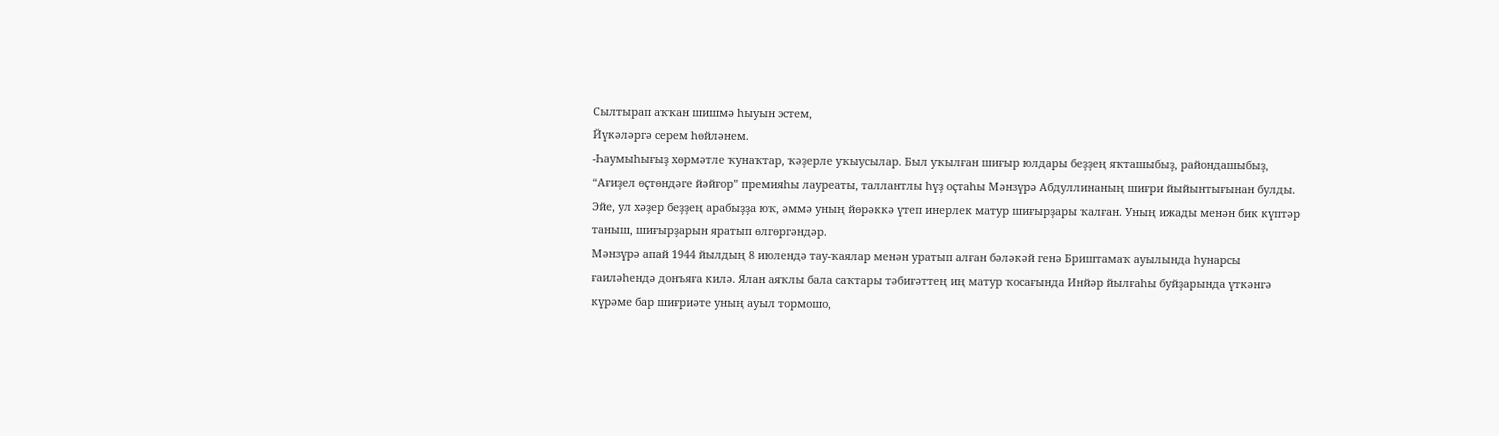Сылтырап аҡҡан шишмә һыуын эстем,
Йүкәләргә серем һөйләнем.
-Һаумыһығыҙ хөрмәтле ҡунаҡтар, ҡәҙерле уҡыусылар. Был уҡылған шиғыр юлдары беҙҙең яҡташыбыҙ, райондашыбыҙ, “Ағиҙел өҫтөндәге йәйғор” премияһы лауреаты, таллантлы һүҙ оҫтаһы Мәнзүрә Абдуллинаның шиғри йыйынтығынан булды. Эйе, ул хәҙер беҙҙең арабыҙҙа юҡ, әммә уның йөрәккә үтеп инерлек матур шиғырҙары ҡалған. Уның ижады менән бик күптәр таныш, шиғырҙарын яратып өлгөргәндәр.
Мәнзүрә апай 1944 йылдың 8 июлендә тау-ҡаялар менән уратып алған бәләкәй генә Бриштамаҡ ауылында һунарсы ғаиләһендә донъяға килә. Ялан аяҡлы бала саҡтары тәбиғәттең иң матур ҡосағында Инйәр йылғаһы буйҙарында үткәнгә күрәме бар шиғриәте уның ауыл тормошо,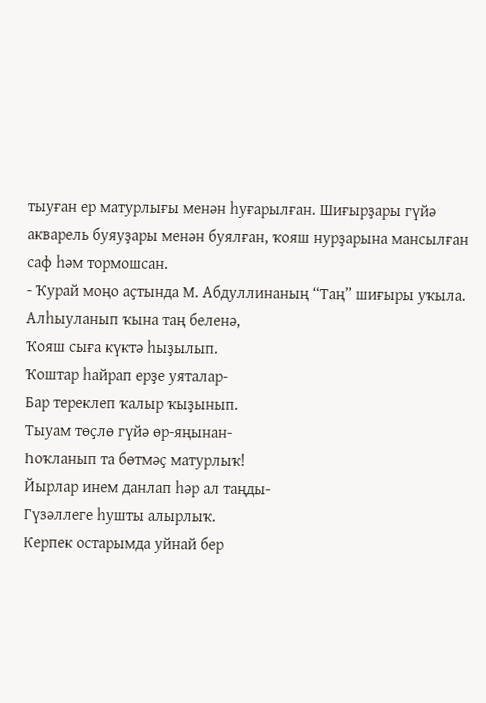тыуған ер матурлығы менән һуғарылған. Шиғырҙары гүйә акварель буяуҙары менән буялған, ҡояш нурҙарына мансылған саф һәм тормошсан.
- Ҡурай моңо аҫтында М. Абдуллинаның “Таң” шиғыры уҡыла.
Алһыуланып ҡына таң беленә,
Ҡояш сыға күктә һыҙылып.
Ҡоштар һайрап ерҙе уяталар-
Бар тереклеп ҡалыр ҡыҙынып.
Тыуам төҫлө гүйә өр-яңынан-
Һоҡланып та бөтмәҫ матурлыҡ!
Йырлар инем данлап һәр ал таңды-
Гүзәллеге һушты алырлыҡ.
Керпек остарымда уйнай бер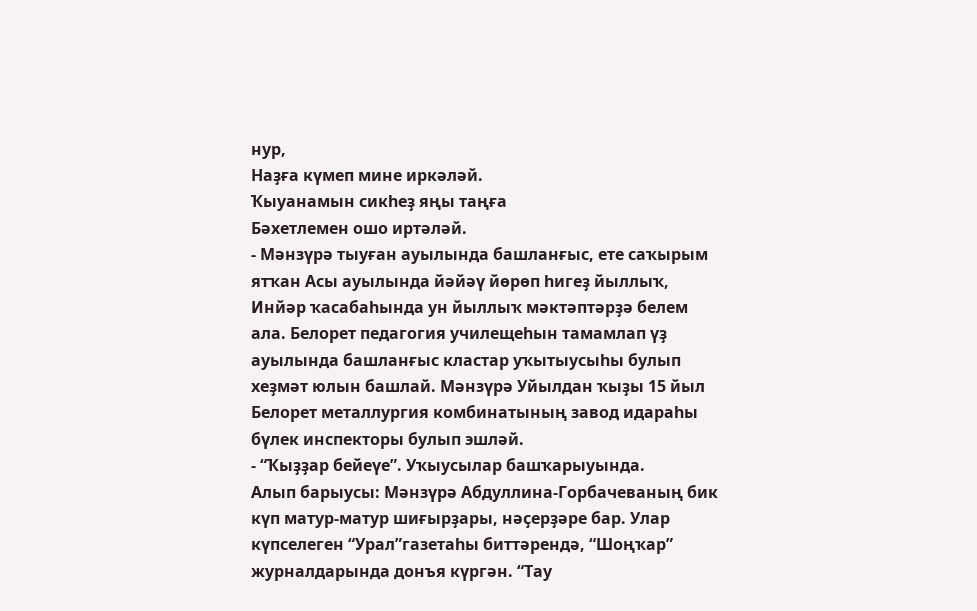нур,
Наҙға күмеп мине иркәләй.
Ҡыуанамын сикһеҙ яңы таңға
Бәхетлемен ошо иртәләй.
- Мәнзүрә тыуған ауылында башланғыс, ете саҡырым ятҡан Асы ауылында йәйәү йөрөп һигеҙ йыллыҡ, Инйәр ҡасабаһында ун йыллыҡ мәктәптәрҙә белем ала. Белорет педагогия училещеһын тамамлап үҙ ауылында башланғыс кластар уҡытыусыһы булып хеҙмәт юлын башлай. Мәнзүрә Уйылдан ҡыҙы 15 йыл Белорет металлургия комбинатының завод идараһы бүлек инспекторы булып эшләй.
- “Ҡыҙҙар бейеүе”. Уҡыусылар башҡарыуында.
Алып барыусы: Мәнзүрә Абдуллина-Горбачеваның бик күп матур-матур шиғырҙары, нәҫерҙәре бар. Улар күпселеген “Урал”газетаһы биттәрендә, “Шоңҡар” журналдарында донъя күргән. “Тау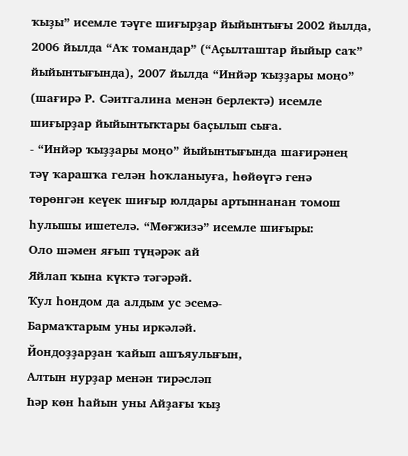ҡыҙы” исемле тәүге шиғырҙар йыйынтығы 2002 йылда, 2006 йылда “Аҡ томандар” (“Аҫылташтар йыйыр саҡ” йыйынтығында), 2007 йылда “Инйәр ҡыҙҙары моңо” (шағирә Р. Сәитгалина менән берлектә) исемле шиғырҙар йыйынтыҡтары баҫылып сыға.
- “Инйәр ҡыҙҙары моңо” йыйынтығында шағирәнең тәү ҡарашҡа гелән һоҡланыуға, һөйөүгә генә төрөнгән кеүек шиғыр юлдары артыннанан томош һулышы ишетелә. “Мөғжизә” исемле шиғыры:
Оло шәмен яғып түңәрәк ай
Яйлап ҡына күктә тәгәрәй.
Ҡул һондом да алдым ус эсемә-
Бармаҡтарым уны иркәләй.
Йондоҙҙарҙан ҡайып ашъяулығын,
Алтын нурҙар менән тирәсләп
Һәр көн һайын уны Айҙағы ҡыҙ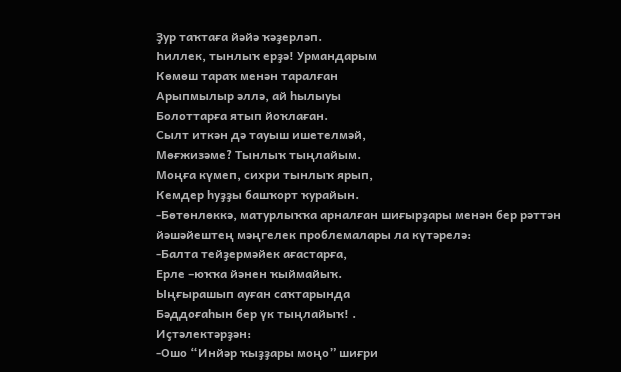Ҙур таҡтаға йәйә ҡәҙерләп.
Һиллек, тынлыҡ ерҙә! Урмандарым
Көмөш тараҡ менән таралған
Арыпмылыр әллә, ай һылыуы
Болоттарға ятып йоҡлаған.
Сылт иткән дә тауыш ишетелмәй,
Мөғжизәме? Тынлыҡ тыңлайым.
Моңға күмеп, сихри тынлыҡ ярып,
Кемдер һуҙҙы башҡорт ҡурайын.
-Бөтөнлөккә, матурлыҡҡа арналған шиғырҙары менән бер рәттән йәшәйештең мәңгелек проблемалары ла күтәрелә:
-Балта тейҙермәйек ағастарға,
Ерле –юҡҡа йәнен ҡыймайыҡ.
Ыңғырашып ауған саҡтарында
Бәддоғаһын бер үк тыңлайыҡ! .
Иҫтәлектәрҙән:
-Ошо “Инйәр ҡыҙҙары моңо” шиғри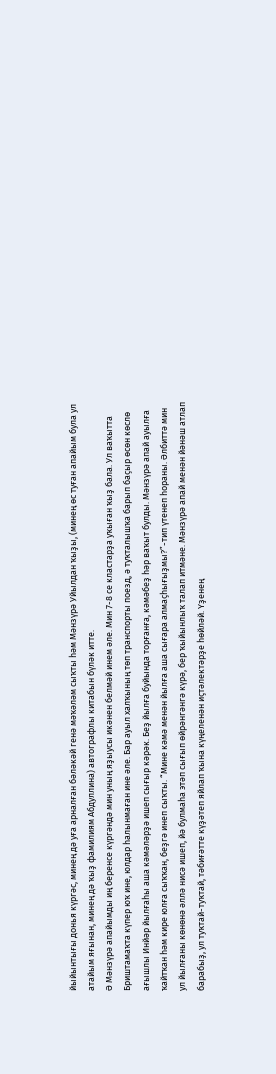йыйынтығы донья күргәс, минең дә уға арналған бәләкәй генә мәҡәләм сыҡты һәм Мәнзүрә Уйылдан ҡыҙы, (минең өс туған апайым була ул атайым яғынан, минең дә ҡыҙ фамилиям Абдуллина) автографлы китабын бүләк итте.
Ә Мәнзүрә апайымды иң беренсе күргәндә мин уның яҙыусы икәнен белмәй инем әле. Мин 7-8 се кластарҙа уҡыған ҡыҙ бала. Ул ваҡытта Бриштамаҡта күпер юҡ ине, юлдар һалынмаған ине әле. Бар ауыл халҡының төп транспорты поезд, ә туҡталышҡа барып баҫыр өсөн көслө ағышлы Инйәр йылғаһы аша кәмәләрҙә ишеп сығыр кәрәк. Беҙ йылға буйында торғанға, кәмәбеҙ һәр ваҡыт булды. Мәнзүрә апай ауылға ҡайтҡан һәм кире юлға сыҡҡан, беҙгә инеп сыҡты. “Мине кәмә менән йылға аша сығара алмаҫһығыҙмы?”-тип үтенеп һораны. Әлбиттә мин ул йылғаны көнөнә әллә нисә ишеп, йә булмаһа этәп сығып өйрәнгәнгә күрә, бер ҡыйынлыҡ талап итмәне. Мәнзүрә апай менән йәнәш атлап барабыҙ, ул туҡтай-туҡтай, тәбиғәтте күҙәтеп яйлап ҡына күңеленән иҫтәлектәрҙе һөйләй. Үҙенең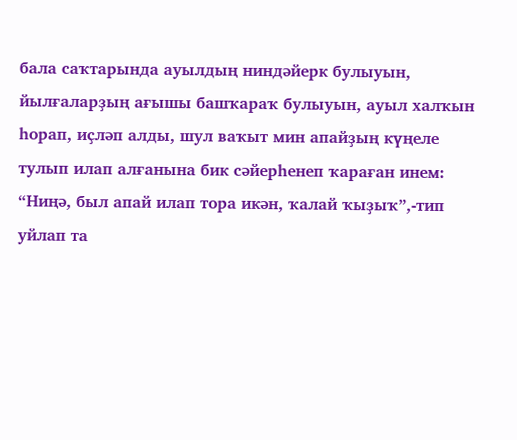бала саҡтарында ауылдың ниндәйерк булыуын, йылғаларҙың ағышы башҡараҡ булыуын, ауыл халҡын һорап, иҫләп алды, шул ваҡыт мин апайҙың күңеле тулып илап алғанына бик сәйерһенеп ҡараған инем: “Ниңә, был апай илап тора икән, ҡалай ҡыҙыҡ”,-тип уйлап та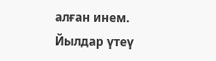алған инем. Йылдар үтеү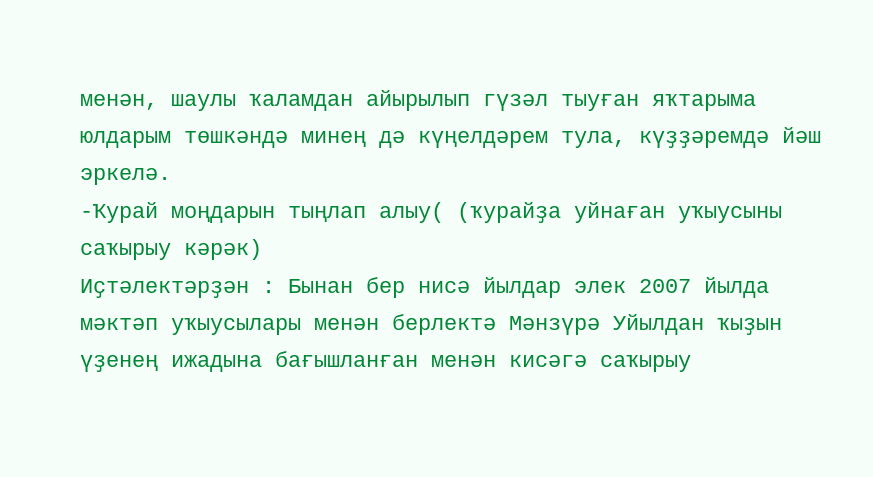менән, шаулы ҡаламдан айырылып гүзәл тыуған яҡтарыма юлдарым төшкәндә минең дә күңелдәрем тула, күҙҙәремдә йәш эркелә.
-Ҡурай моңдарын тыңлап алыу( (ҡурайҙа уйнаған уҡыусыны саҡырыу кәрәк)
Иҫтәлектәрҙән : Бынан бер нисә йылдар элек 2007 йылда мәктәп уҡыусылары менән берлектә Мәнзүрә Уйылдан ҡыҙын үҙенең ижадына бағышланған менән кисәгә саҡырыу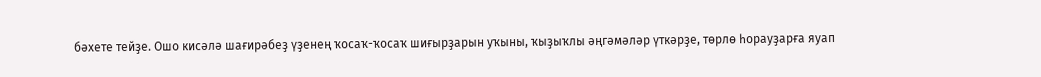бәхете тейҙе. Ошо кисәлә шағирәбеҙ үҙенең ҡосаҡ-ҡосаҡ шиғырҙарын уҡыны, ҡыҙыҡлы әңгәмәләр үткәрҙе, төрлө һорауҙарға яуап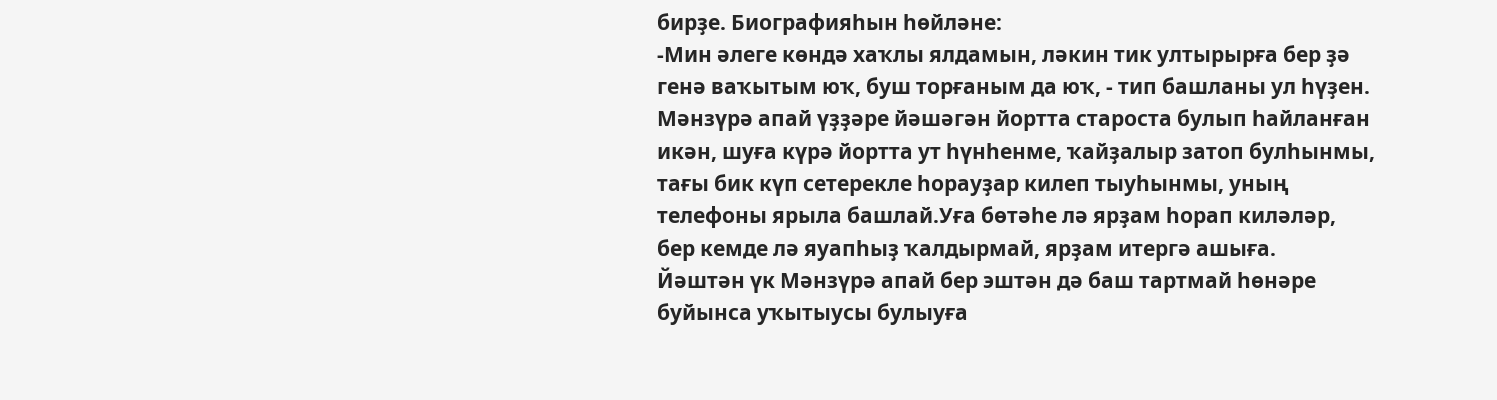бирҙе. Биографияһын һөйләне:
-Мин әлеге көндә хаҡлы ялдамын, ләкин тик ултырырға бер ҙә генә ваҡытым юҡ, буш торғаным да юҡ, - тип башланы ул һүҙен.
Мәнзүрә апай үҙҙәре йәшәгән йортта староста булып һайланған икән, шуға күрә йортта ут һүнһенме, ҡайҙалыр затоп булһынмы, тағы бик күп сетерекле һорауҙар килеп тыуһынмы, уның телефоны ярыла башлай.Уға бөтәһе лә ярҙам һорап киләләр, бер кемде лә яуапһыҙ ҡалдырмай, ярҙам итергә ашыға.
Йәштән үк Мәнзүрә апай бер эштән дә баш тартмай һөнәре буйынса уҡытыусы булыуға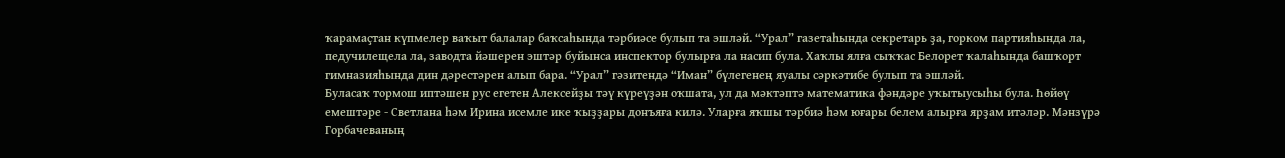ҡарамаҫтан күпмелер ваҡыт балалар баҡсаһында тәрбиәсе булып та эшләй. “Урал” газетаһында секретарь ҙа, горком партияһында ла, педучилещела ла, заводта йәшерен эштәр буйынса инспектор булырға ла насип була. Хаҡлы ялға сыҡҡас Белорет ҡалаһында башҡорт гимназияһында дин дәрестәрен алып бара. “Урал” гәзитендә “Иман” бүлегенең яуалы сәркәтибе булып та эшләй.
Буласаҡ тормош иптәшен рус егетен Алексейҙы тәү күреүҙән оҡшата, ул да мәктәптә математика фәндәре уҡытыусыһы була. Һөйөү емештәре - Светлана һәм Ирина исемле ике ҡыҙҙары донъяға килә. Уларға яҡшы тәрбиә һәм юғары белем алырға ярҙам итәләр. Мәнзүрә Горбачеваның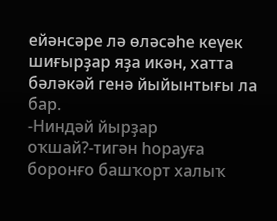ейәнсәре лә өләсәһе кеүек шиғырҙар яҙа икән, хатта бәләкәй генә йыйынтығы ла бар.
-Ниндәй йырҙар оҡшай?-тигән һорауға боронғо башҡорт халыҡ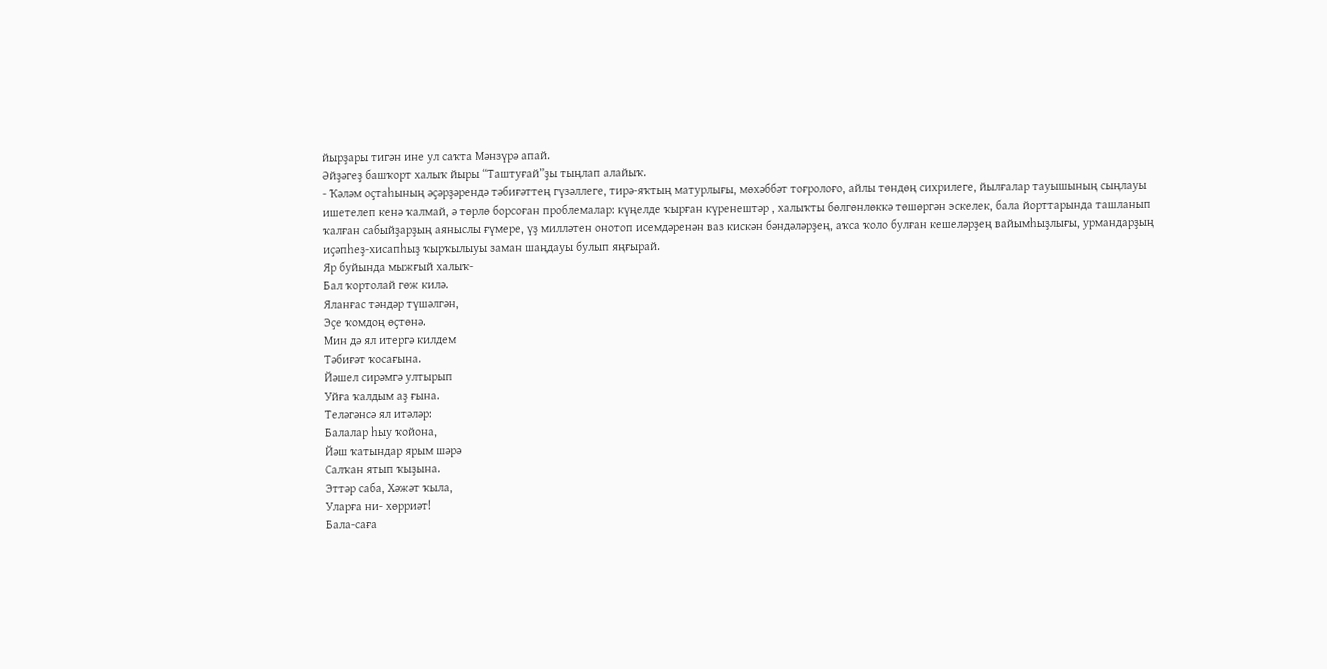йырҙары тигән ине ул саҡта Мәнзүрә апай.
Әйҙәгеҙ башҡорт халыҡ йыры “Таштуғай”ҙы тыңлап алайыҡ.
- Ҡәләм оҫтаһының әҫәрҙәрендә тәбиғәттең гүзәллеге, тирә-яҡтың матурлығы, мөхәббәт тоғролоғо, айлы төндөң сихрилеге, йылғалар тауышының сыңлауы ишетелеп кенә ҡалмай, ә төрлө борсоған проблемалар: күңелде ҡырған күренештәр , халыҡты бөлгөнлөккә төшөргән эскелек, бала йорттарында ташланып ҡалған сабыйҙарҙың аяныслы ғүмере, үҙ милләтен онотоп исемдәренән ваз кискән бәндәләрҙең, аҡса ҡоло булған кешеләрҙең вайымһыҙлығы, урмандарҙың иҫәпһеҙ-хисапһыҙ ҡырҡылыуы заман шаңдауы булып яңғырай.
Яр буйында мыжғый халыҡ-
Бал ҡортолай гөж килә.
Яланғас тәндәр түшәлгән,
Эҫе ҡомдоң өҫтөнә.
Мин дә ял итергә килдем
Тәбиғәт ҡосағына.
Йәшел сирәмгә ултырып
Уйға ҡалдым аҙ ғына.
Теләгәнсә ял итәләр:
Балалар һыу ҡойона,
Йәш ҡатындар ярым шәрә
Салҡан ятып ҡыҙына.
Эттәр саба, Хәжәт ҡыла,
Уларға ни- хөрриәт!
Бала-саға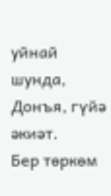уйнай шунда,
Донъя, гүйә әкиәт.
Бер төркөм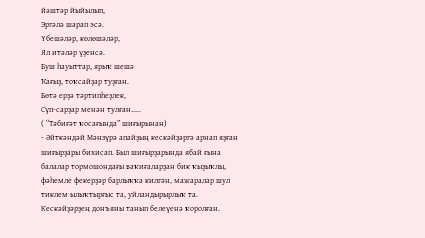йәштәр йыйылып,
Эргәлә шарап эсә.
Үбешәләр, көлөшәләр,
Ял итәләр үҙенсә.
Буш һауыттар, ярыҡ шешә
Ҡағыҙ, тоҡсайҙар туҙған.
Бөтә ерҙә тәртипһеҙлек,
Сүп-сарҙар менән тулған.....
( “Тәбиғәт ҡосағында” шиғырынан)
- Әйткәндәй Мәнзүрә апайҙың кескәйҙәргә арнап яҙған шиғырҙары бихисап. Был шиғырҙарында ябай ғына балалар тормошондағы ваҡиғаларҙан бик ҡыҙыҡлы, фәһемле фекерҙәр барлыҡҡа килгән, мажаралар шул тиклем ылыҡтырғыс та, уйландырырлыҡ та. Кескәйҙәрҙең донъяны танып белеүенә ҡоролған.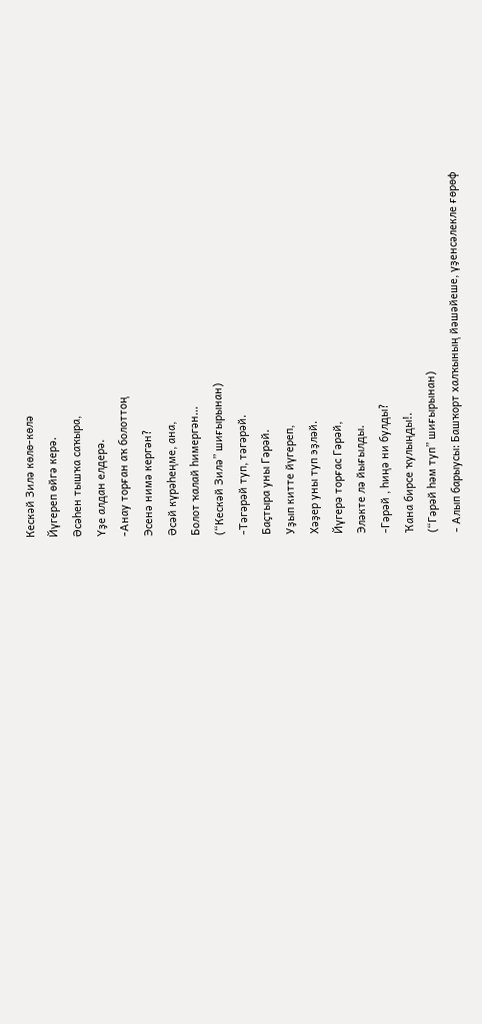Кескәй Зилә көлө-көлә
Йүгереп өйгә керә.
Әсәһен тышҡа саҡыра,
Үҙе алдан елдерә.
-Анау торған аҡ болоттоң
Эсенә нимә кергән?
Әсәй күрәһеңме, ана,
Болот ҡалай һимергән...
(“Кескәй Зилә” шиғырынан)
-Тәгәрәй туп, тәгәрәй.
Баҫтыра уны Гәрәй.
Уҙып китте йүгереп,
Хәҙер уны туп эҙләй.
Йүгерә торғас Гәрәй,
Эләкте лә йығылды.
-Гәрәй , һиңә ни булды?
Ҡана бирсе ҡулыңды!.
(“Гәрәй һәм туп” шиғырынан)
- Алып барыусы: Башҡорт халҡының йәшәйеше, үҙенсәлекле ғөрөф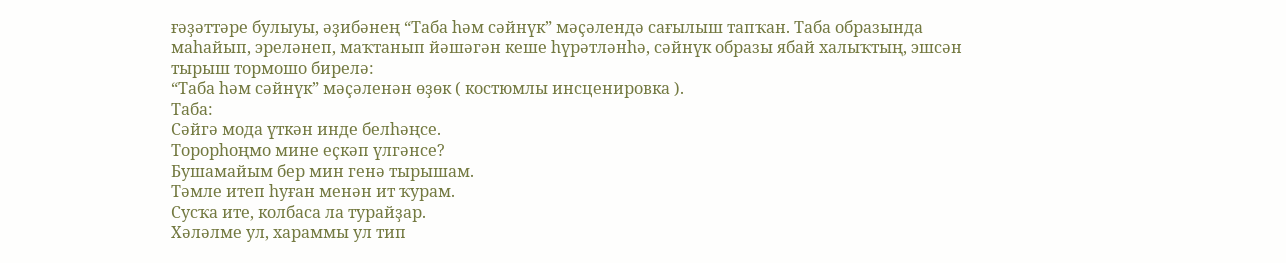ғәҙәттәре булыуы, әҙибәнең “Таба һәм сәйнүк” мәҫәлендә сағылыш тапҡан. Таба образында маһайып, эреләнеп, маҡтанып йәшәгән кеше һүрәтләнһә, сәйнүк образы ябай халыҡтың, эшсән тырыш тормошо бирелә:
“Таба һәм сәйнүк” мәҫәленән өҙөк ( костюмлы инсценировка ).
Таба:
Сәйгә мода үткән инде белһәңсе.
Торорһоңмо мине еҫкәп үлгәнсе?
Бушамайым бер мин генә тырышам.
Тәмле итеп һуған менән ит ҡурам.
Сусҡа ите, колбаса ла турайҙар.
Хәләлме ул, хараммы ул тип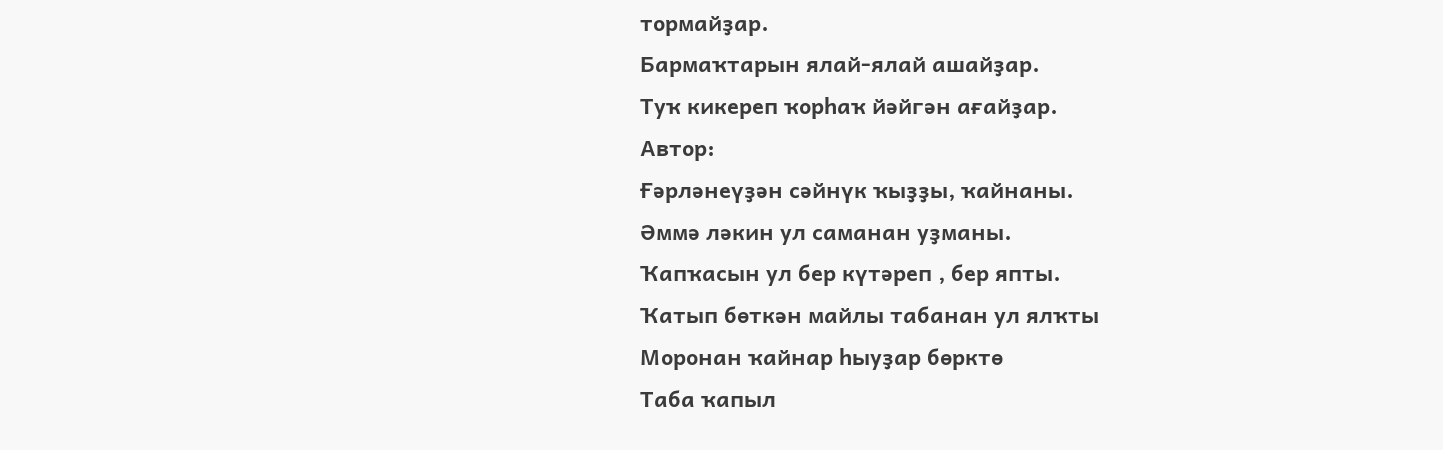тормайҙар.
Бармаҡтарын ялай-ялай ашайҙар.
Туҡ кикереп ҡорһаҡ йәйгән ағайҙар.
Автор:
Ғәрләнеүҙән сәйнүк ҡыҙҙы, ҡайнаны.
Әммә ләкин ул саманан уҙманы.
Ҡапҡасын ул бер күтәреп , бер япты.
Ҡатып бөткән майлы табанан ул ялҡты
Моронан ҡайнар һыуҙар бөрктө
Таба ҡапыл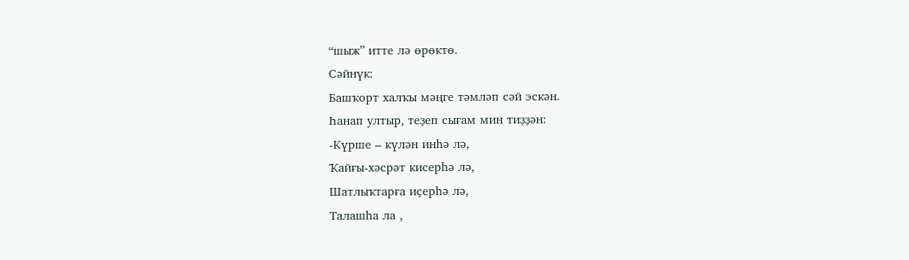“шыж” итте лә өрөктө.
Сәйнүк:
Башҡорт халҡы мәңге тәмләп сәй эскән.
Һанап ултыр, теҙеп сығам мин тиҙҙән:
-Күрше – күлән инһә лә,
Ҡайғы-хәсрәт кисерһә лә,
Шатлыҡтарға иҫерһә лә,
Талашһа ла ,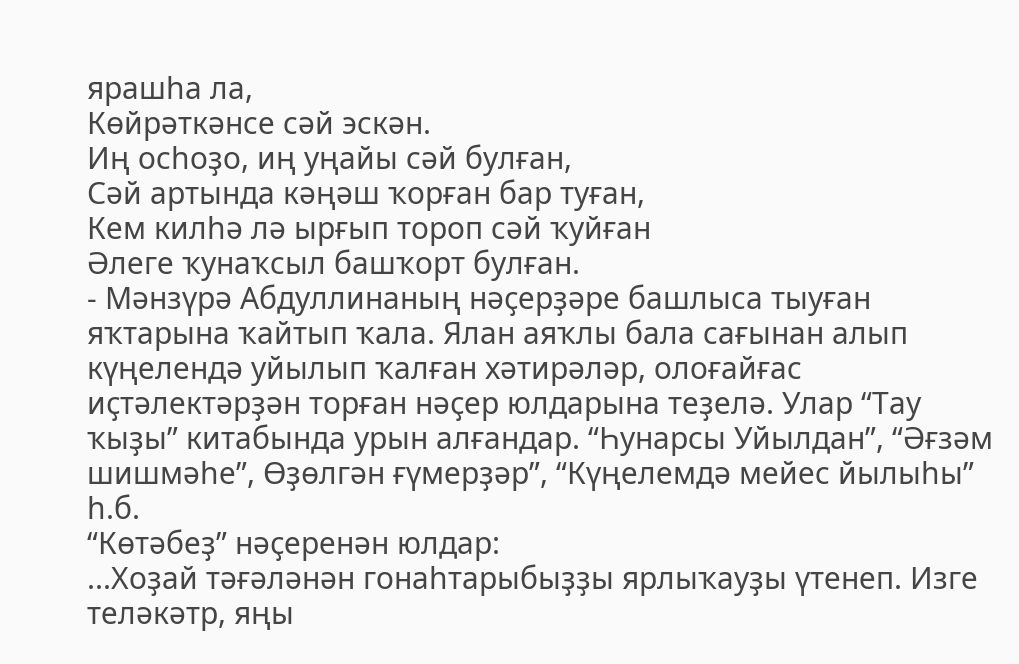ярашһа ла,
Көйрәткәнсе сәй эскән.
Иң осһоҙо, иң уңайы сәй булған,
Сәй артында кәңәш ҡорған бар туған,
Кем килһә лә ырғып тороп сәй ҡуйған
Әлеге ҡунаҡсыл башҡорт булған.
- Мәнзүрә Абдуллинаның нәҫерҙәре башлыса тыуған яҡтарына ҡайтып ҡала. Ялан аяҡлы бала сағынан алып күңелендә уйылып ҡалған хәтирәләр, олоғайғас иҫтәлектәрҙән торған нәҫер юлдарына теҙелә. Улар “Тау ҡыҙы” китабында урын алғандар. “Һунарсы Уйылдан”, “Әғзәм шишмәһе”, Өҙөлгән ғүмерҙәр”, “Күңелемдә мейес йылыһы” һ.б.
“Көтәбеҙ” нәҫеренән юлдар:
...Хоҙай тәғәләнән гонаһтарыбыҙҙы ярлыҡауҙы үтенеп. Изге теләкәтр, яңы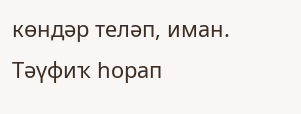көндәр теләп, иман. Тәүфиҡ һорап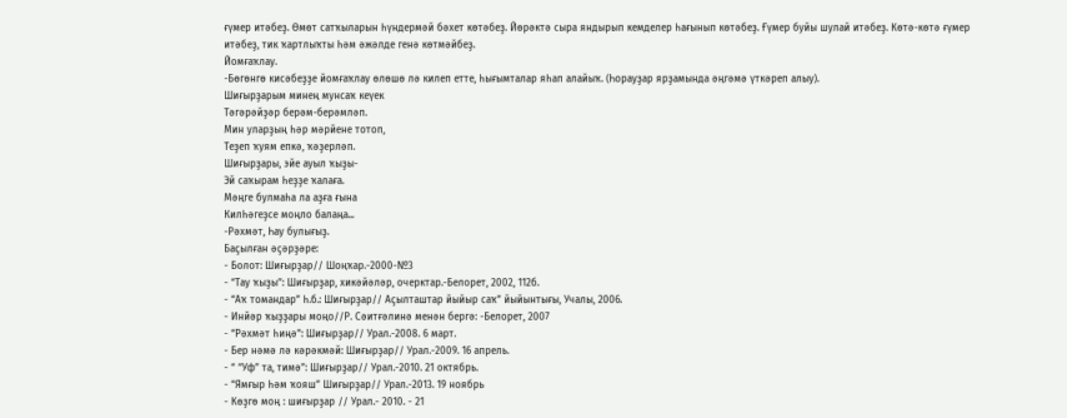ғүмер итәбеҙ. Өмөт сатҡыларын һүндермәй бәхет көтәбеҙ. Йөрәктә сыра яндырып кемделер һағынып көтәбеҙ. Ғүмер буйы шулай итәбеҙ. Көтә-көтә ғүмер итәбеҙ, тик ҡартлыҡты һәм әжәлде генә көтмәйбеҙ.
Йомғаҡлау.
-Бөгөнгө кисәбеҙҙе йомғаҡлау өлөшө лә килеп етте, һығымталар яһап алайыҡ. (Һорауҙар ярҙамында әңгәмә үткәреп алыу).
Шиғырҙарым минең мунсаҡ кеүек
Тәгәрәйҙәр берәм-берәмләп.
Мин уларҙың һәр мәрйене тотоп,
Теҙеп ҡуям епкә, ҡәҙерләп.
Шиғырҙары, эйе ауыл ҡыҙы-
Эй саҡырам һеҙҙе ҡалаға.
Мәңге булмаһа ла аҙға ғына
Килһәгеҙсе моңло балаңа...
-Рәхмәт, Һау булығыҙ.
Баҫылған әҫәрҙәре:
- Болот: Шиғырҙар// Шоңҡар.-2000-№3
- “Тау ҡыҙы”: Шиғырҙар, хикәйәләр, очерктар.-Белорет, 2002, 112б.
- “Аҡ томандар” һ.б.: Шиғырҙар// Аҫылташтар йыйыр саҡ” йыйынтығы, Учалы, 2006.
- Инйәр ҡыҙҙары моңо//Р. Сәитғәлинә менән бергә: -Белорет, 2007
- “Рәхмәт һиңә”: Шиғырҙар// Урал.-2008. 6 март.
- Бер нәмә лә кәрәкмәй: Шиғырҙар// Урал.-2009. 16 апрель.
- “ “Уф” та, тимә”: Шиғырҙар// Урал.-2010. 21 октябрь.
- “Ямғыр һәм ҡояш” Шиғырҙар// Урал.-2013. 19 ноябрь
- Көҙгө моң : шиғырҙар // Урал.- 2010. - 21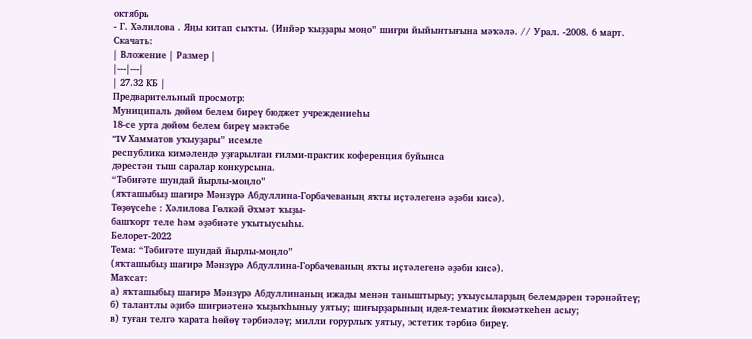октябрь
- Г. Хәлилова . Яңы китап сыҡты. (Инйәр ҡыҙҙары моңо” шиғри йыйынтығына мәҡәлә. // Урал. -2008. 6 март.
Скачать:
| Вложение | Размер |
|---|---|
| 27.32 КБ |
Предварительный просмотр:
Муниципаль дөйөм белем биреү бюджет учреждениеһы
18-се урта дөйөм белем биреү мәктәбе
“IV Хамматов уҡыуҙары” исемле
республика кимәлендә уҙғарылған ғилми-практик коференция буйынса
дәрестән тыш саралар конкурсына.
“Тәбиғәте шундай йырлы-моңло”
(яҡташыбыҙ шағирә Мәнзүрә Абдуллина-Горбачеваның яҡты иҫтәлегенә әҙәби кисә).
Төҙөүсеһе : Хәлилова Гөлкәй Әхмәт ҡыҙы-
башҡорт теле һәм әҙәбиәте уҡытыусыһы.
Белорет-2022
Тема: “Тәбиғәте шундай йырлы-моңло”
(яҡташыбыҙ шағирә Мәнзүрә Абдуллина-Горбачеваның яҡты иҫтәлегенә әҙәби кисә).
Маҡсат:
а) яҡташыбыҙ шағирә Мәнзүрә Абдуллинаның ижады менән таныштырыу; уҡыусыларҙың белемдәрен тәрәнәйтеү;
б) талантлы әҙибә шиғриәтенә ҡыҙыҡһыныу уятыу; шиғырҙарының идея-тематик йөкмәткеһен асыу;
в) туған телгә ҡарата һөйөү тәрбиәләү; милли ғорурлыҡ уятыу, эстетик тәрбиә биреү.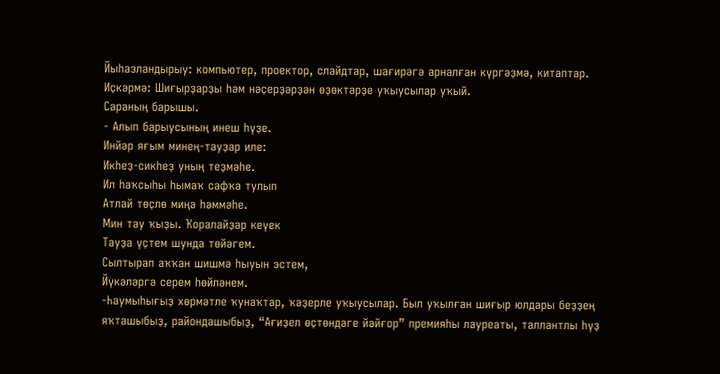Йыһазландырыу: компьютер, проектор, слайдтар, шағирәгә арналған күргәҙмә, китаптар.
Иҫкәрмә: Шиғырҙарҙы һәм нәҫерҙәрҙән өҙөктәрҙе уҡыусылар уҡый.
Сараның барышы.
- Алып барыусының инеш һүҙе.
Инйәр яғым минең-тауҙар иле:
Икһеҙ-сикһеҙ уның теҙмәһе.
Ил һаҡсыһы һымаҡ сафҡа тулып
Атлай төҫлө миңә һәммәһе.
Мин тау ҡыҙы. Ҡоралайҙар кеүек
Тауҙа үҫтем шунда төйәгем.
Сылтырап аҡҡан шишмә һыуын эстем,
Йүкәләргә серем һөйләнем.
-Һаумыһығыҙ хөрмәтле ҡунаҡтар, ҡәҙерле уҡыусылар. Был уҡылған шиғыр юлдары беҙҙең яҡташыбыҙ, райондашыбыҙ, “Ағиҙел өҫтөндәге йәйғор” премияһы лауреаты, таллантлы һүҙ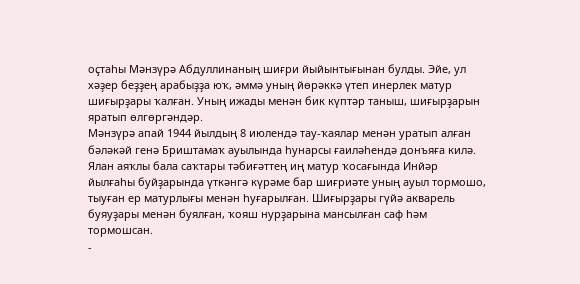оҫтаһы Мәнзүрә Абдуллинаның шиғри йыйынтығынан булды. Эйе, ул хәҙер беҙҙең арабыҙҙа юҡ, әммә уның йөрәккә үтеп инерлек матур шиғырҙары ҡалған. Уның ижады менән бик күптәр таныш, шиғырҙарын яратып өлгөргәндәр.
Мәнзүрә апай 1944 йылдың 8 июлендә тау-ҡаялар менән уратып алған бәләкәй генә Бриштамаҡ ауылында һунарсы ғаиләһендә донъяға килә. Ялан аяҡлы бала саҡтары тәбиғәттең иң матур ҡосағында Инйәр йылғаһы буйҙарында үткәнгә күрәме бар шиғриәте уның ауыл тормошо, тыуған ер матурлығы менән һуғарылған. Шиғырҙары гүйә акварель буяуҙары менән буялған, ҡояш нурҙарына мансылған саф һәм тормошсан.
-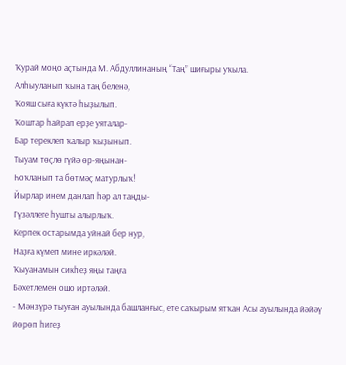Ҡурай моңо аҫтында М. Абдуллинаның “Таң” шиғыры уҡыла.
Алһыуланып ҡына таң беленә,
Ҡояш сыға күктә һыҙылып.
Ҡоштар һайрап ерҙе уяталар-
Бар тереклеп ҡалыр ҡыҙынып.
Тыуам төҫлө гүйә өр-яңынан-
Һоҡланып та бөтмәҫ матурлыҡ!
Йырлар инем данлап һәр ал таңды-
Гүзәллеге һушты алырлыҡ.
Керпек остарымда уйнай бер нур,
Наҙға күмеп мине иркәләй.
Ҡыуанамын сикһеҙ яңы таңға
Бәхетлемен ошо иртәләй.
- Мәнзүрә тыуған ауылында башланғыс, ете саҡырым ятҡан Асы ауылында йәйәү йөрөп һигеҙ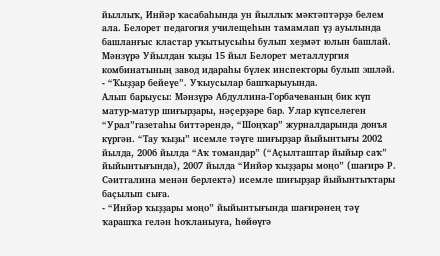йыллыҡ, Инйәр ҡасабаһында ун йыллыҡ мәктәптәрҙә белем ала. Белорет педагогия училещеһын тамамлап үҙ ауылында башланғыс кластар уҡытыусыһы булып хеҙмәт юлын башлай. Мәнзүрә Уйылдан ҡыҙы 15 йыл Белорет металлургия комбинатының завод идараһы бүлек инспекторы булып эшләй.
- “Ҡыҙҙар бейеүе”. Уҡыусылар башҡарыуында.
Алып барыусы: Мәнзүрә Абдуллина-Горбачеваның бик күп матур-матур шиғырҙары, нәҫерҙәре бар. Улар күпселеген “Урал”газетаһы биттәрендә, “Шоңҡар” журналдарында донъя күргән. “Тау ҡыҙы” исемле тәүге шиғырҙар йыйынтығы 2002 йылда, 2006 йылда “Аҡ томандар” (“Аҫылташтар йыйыр саҡ” йыйынтығында), 2007 йылда “Инйәр ҡыҙҙары моңо” (шағирә Р. Сәитгалина менән берлектә) исемле шиғырҙар йыйынтыҡтары баҫылып сыға.
- “Инйәр ҡыҙҙары моңо” йыйынтығында шағирәнең тәү ҡарашҡа гелән һоҡланыуға, һөйөүгә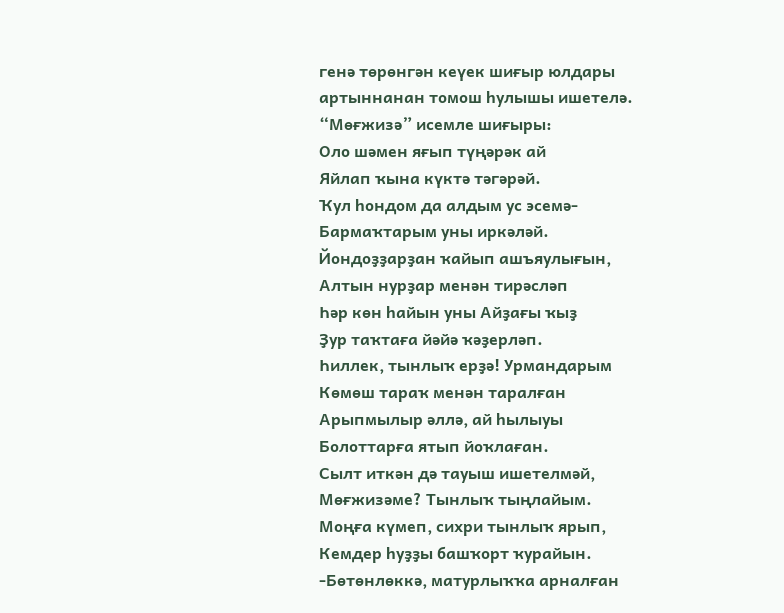генә төрөнгән кеүек шиғыр юлдары артыннанан томош һулышы ишетелә. “Мөғжизә” исемле шиғыры:
Оло шәмен яғып түңәрәк ай
Яйлап ҡына күктә тәгәрәй.
Ҡул һондом да алдым ус эсемә-
Бармаҡтарым уны иркәләй.
Йондоҙҙарҙан ҡайып ашъяулығын,
Алтын нурҙар менән тирәсләп
Һәр көн һайын уны Айҙағы ҡыҙ
Ҙур таҡтаға йәйә ҡәҙерләп.
Һиллек, тынлыҡ ерҙә! Урмандарым
Көмөш тараҡ менән таралған
Арыпмылыр әллә, ай һылыуы
Болоттарға ятып йоҡлаған.
Сылт иткән дә тауыш ишетелмәй,
Мөғжизәме? Тынлыҡ тыңлайым.
Моңға күмеп, сихри тынлыҡ ярып,
Кемдер һуҙҙы башҡорт ҡурайын.
-Бөтөнлөккә, матурлыҡҡа арналған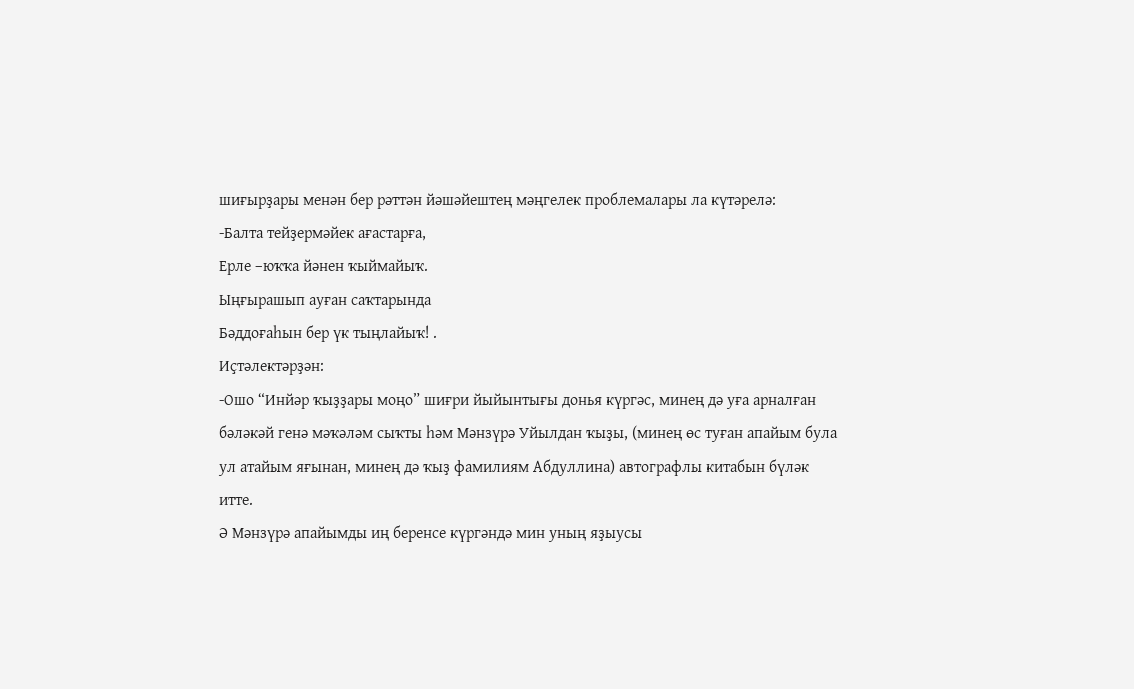шиғырҙары менән бер рәттән йәшәйештең мәңгелек проблемалары ла күтәрелә:
-Балта тейҙермәйек ағастарға,
Ерле –юҡҡа йәнен ҡыймайыҡ.
Ыңғырашып ауған саҡтарында
Бәддоғаһын бер үк тыңлайыҡ! .
Иҫтәлектәрҙән:
-Ошо “Инйәр ҡыҙҙары моңо” шиғри йыйынтығы донья күргәс, минең дә уға арналған бәләкәй генә мәҡәләм сыҡты һәм Мәнзүрә Уйылдан ҡыҙы, (минең өс туған апайым була ул атайым яғынан, минең дә ҡыҙ фамилиям Абдуллина) автографлы китабын бүләк итте.
Ә Мәнзүрә апайымды иң беренсе күргәндә мин уның яҙыусы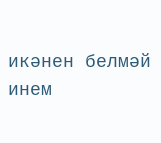икәнен белмәй инем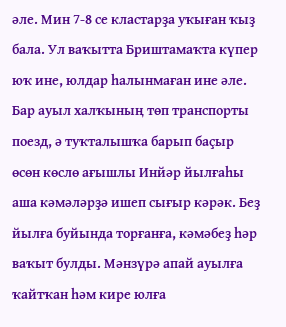әле. Мин 7-8 се кластарҙа уҡыған ҡыҙ бала. Ул ваҡытта Бриштамаҡта күпер юҡ ине, юлдар һалынмаған ине әле. Бар ауыл халҡының төп транспорты поезд, ә туҡталышҡа барып баҫыр өсөн көслө ағышлы Инйәр йылғаһы аша кәмәләрҙә ишеп сығыр кәрәк. Беҙ йылға буйында торғанға, кәмәбеҙ һәр ваҡыт булды. Мәнзүрә апай ауылға ҡайтҡан һәм кире юлға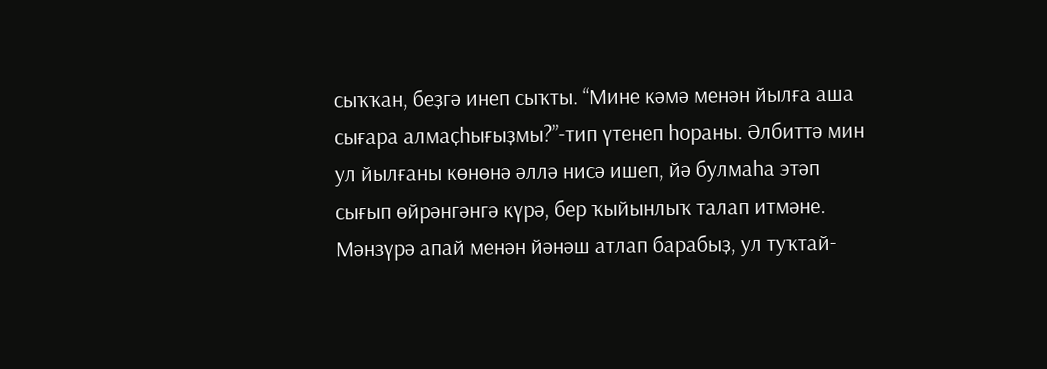сыҡҡан, беҙгә инеп сыҡты. “Мине кәмә менән йылға аша сығара алмаҫһығыҙмы?”-тип үтенеп һораны. Әлбиттә мин ул йылғаны көнөнә әллә нисә ишеп, йә булмаһа этәп сығып өйрәнгәнгә күрә, бер ҡыйынлыҡ талап итмәне. Мәнзүрә апай менән йәнәш атлап барабыҙ, ул туҡтай-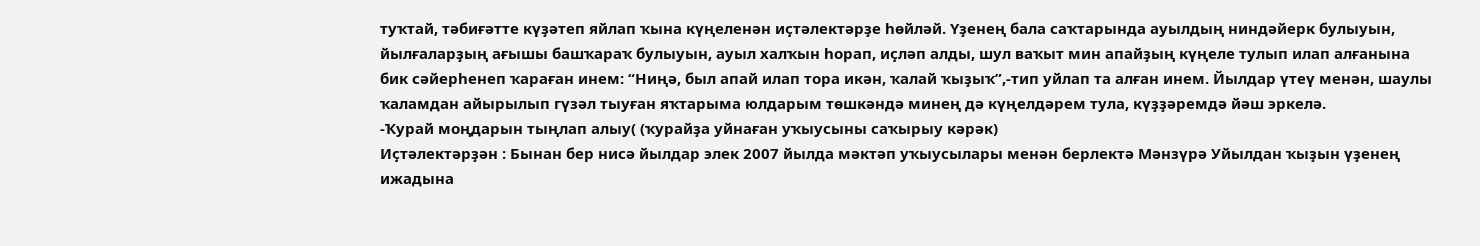туҡтай, тәбиғәтте күҙәтеп яйлап ҡына күңеленән иҫтәлектәрҙе һөйләй. Үҙенең бала саҡтарында ауылдың ниндәйерк булыуын, йылғаларҙың ағышы башҡараҡ булыуын, ауыл халҡын һорап, иҫләп алды, шул ваҡыт мин апайҙың күңеле тулып илап алғанына бик сәйерһенеп ҡараған инем: “Ниңә, был апай илап тора икән, ҡалай ҡыҙыҡ”,-тип уйлап та алған инем. Йылдар үтеү менән, шаулы ҡаламдан айырылып гүзәл тыуған яҡтарыма юлдарым төшкәндә минең дә күңелдәрем тула, күҙҙәремдә йәш эркелә.
-Ҡурай моңдарын тыңлап алыу( (ҡурайҙа уйнаған уҡыусыны саҡырыу кәрәк)
Иҫтәлектәрҙән : Бынан бер нисә йылдар элек 2007 йылда мәктәп уҡыусылары менән берлектә Мәнзүрә Уйылдан ҡыҙын үҙенең ижадына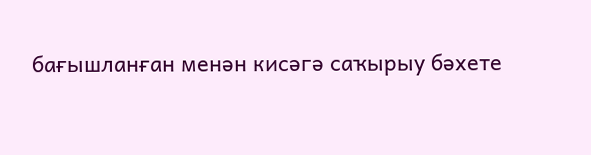бағышланған менән кисәгә саҡырыу бәхете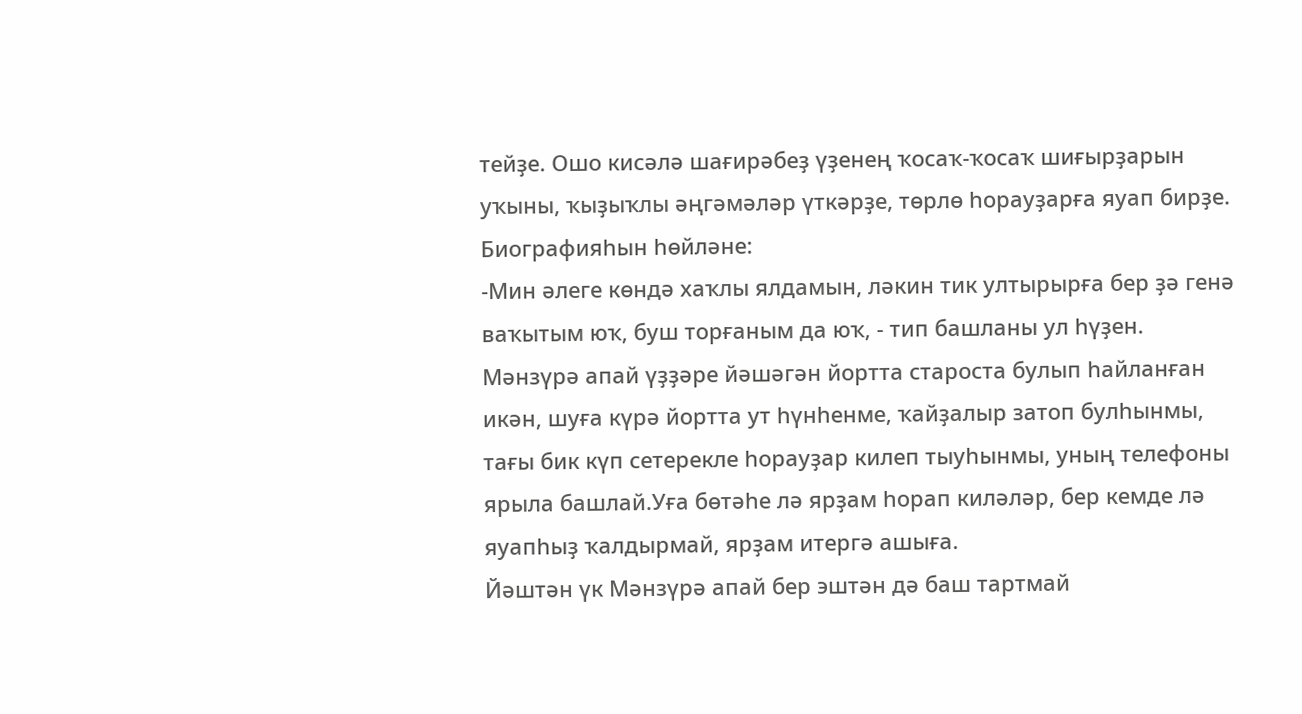тейҙе. Ошо кисәлә шағирәбеҙ үҙенең ҡосаҡ-ҡосаҡ шиғырҙарын уҡыны, ҡыҙыҡлы әңгәмәләр үткәрҙе, төрлө һорауҙарға яуап бирҙе. Биографияһын һөйләне:
-Мин әлеге көндә хаҡлы ялдамын, ләкин тик ултырырға бер ҙә генә ваҡытым юҡ, буш торғаным да юҡ, - тип башланы ул һүҙен.
Мәнзүрә апай үҙҙәре йәшәгән йортта староста булып һайланған икән, шуға күрә йортта ут һүнһенме, ҡайҙалыр затоп булһынмы, тағы бик күп сетерекле һорауҙар килеп тыуһынмы, уның телефоны ярыла башлай.Уға бөтәһе лә ярҙам һорап киләләр, бер кемде лә яуапһыҙ ҡалдырмай, ярҙам итергә ашыға.
Йәштән үк Мәнзүрә апай бер эштән дә баш тартмай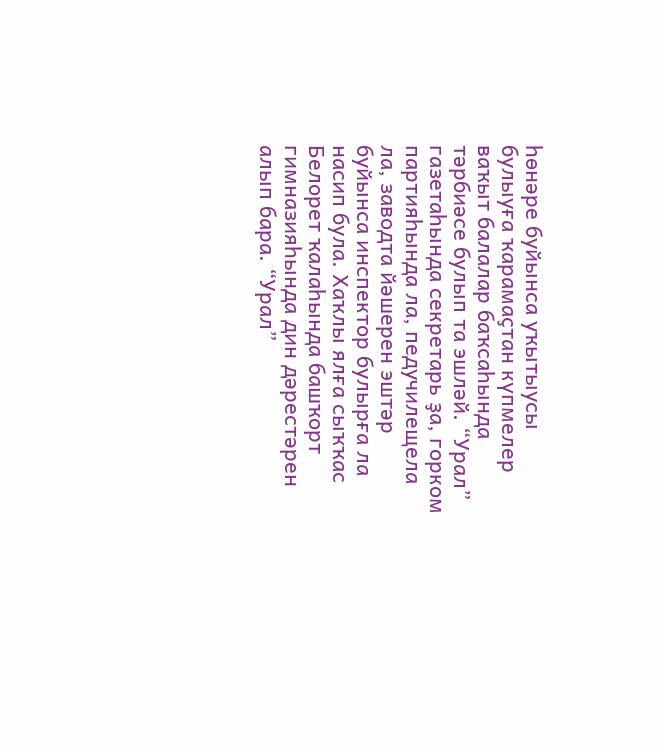һөнәре буйынса уҡытыусы булыуға ҡарамаҫтан күпмелер ваҡыт балалар баҡсаһында тәрбиәсе булып та эшләй. “Урал” газетаһында секретарь ҙа, горком партияһында ла, педучилещела ла, заводта йәшерен эштәр буйынса инспектор булырға ла насип була. Хаҡлы ялға сыҡҡас Белорет ҡалаһында башҡорт гимназияһында дин дәрестәрен алып бара. “Урал”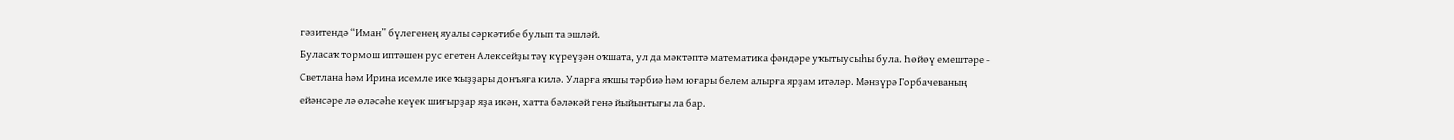гәзитендә “Иман” бүлегенең яуалы сәркәтибе булып та эшләй.
Буласаҡ тормош иптәшен рус егетен Алексейҙы тәү күреүҙән оҡшата, ул да мәктәптә математика фәндәре уҡытыусыһы була. Һөйөү емештәре - Светлана һәм Ирина исемле ике ҡыҙҙары донъяға килә. Уларға яҡшы тәрбиә һәм юғары белем алырға ярҙам итәләр. Мәнзүрә Горбачеваның ейәнсәре лә өләсәһе кеүек шиғырҙар яҙа икән, хатта бәләкәй генә йыйынтығы ла бар.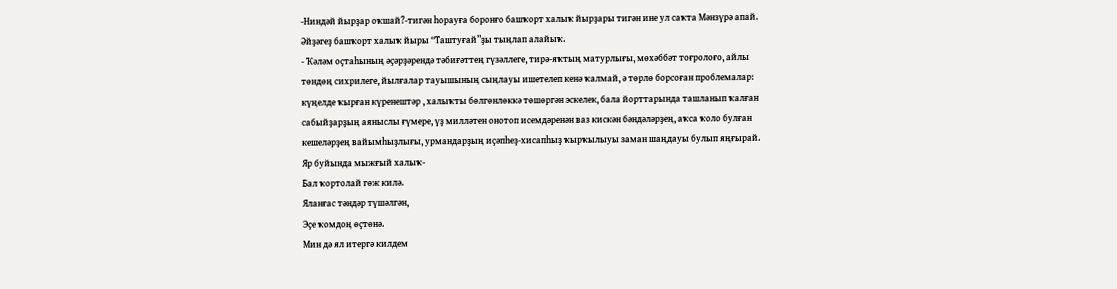-Ниндәй йырҙар оҡшай?-тигән һорауға боронғо башҡорт халыҡ йырҙары тигән ине ул саҡта Мәнзүрә апай.
Әйҙәгеҙ башҡорт халыҡ йыры “Таштуғай”ҙы тыңлап алайыҡ.
- Ҡәләм оҫтаһының әҫәрҙәрендә тәбиғәттең гүзәллеге, тирә-яҡтың матурлығы, мөхәббәт тоғролоғо, айлы төндөң сихрилеге, йылғалар тауышының сыңлауы ишетелеп кенә ҡалмай, ә төрлө борсоған проблемалар: күңелде ҡырған күренештәр , халыҡты бөлгөнлөккә төшөргән эскелек, бала йорттарында ташланып ҡалған сабыйҙарҙың аяныслы ғүмере, үҙ милләтен онотоп исемдәренән ваз кискән бәндәләрҙең, аҡса ҡоло булған кешеләрҙең вайымһыҙлығы, урмандарҙың иҫәпһеҙ-хисапһыҙ ҡырҡылыуы заман шаңдауы булып яңғырай.
Яр буйында мыжғый халыҡ-
Бал ҡортолай гөж килә.
Яланғас тәндәр түшәлгән,
Эҫе ҡомдоң өҫтөнә.
Мин дә ял итергә килдем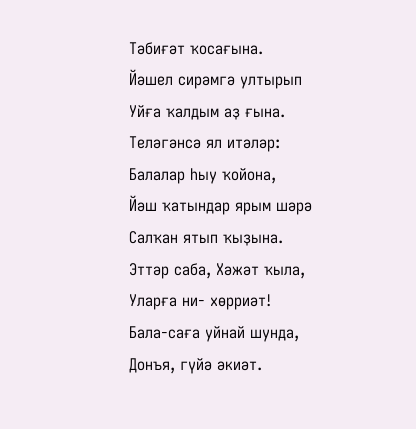Тәбиғәт ҡосағына.
Йәшел сирәмгә ултырып
Уйға ҡалдым аҙ ғына.
Теләгәнсә ял итәләр:
Балалар һыу ҡойона,
Йәш ҡатындар ярым шәрә
Салҡан ятып ҡыҙына.
Эттәр саба, Хәжәт ҡыла,
Уларға ни- хөрриәт!
Бала-саға уйнай шунда,
Донъя, гүйә әкиәт.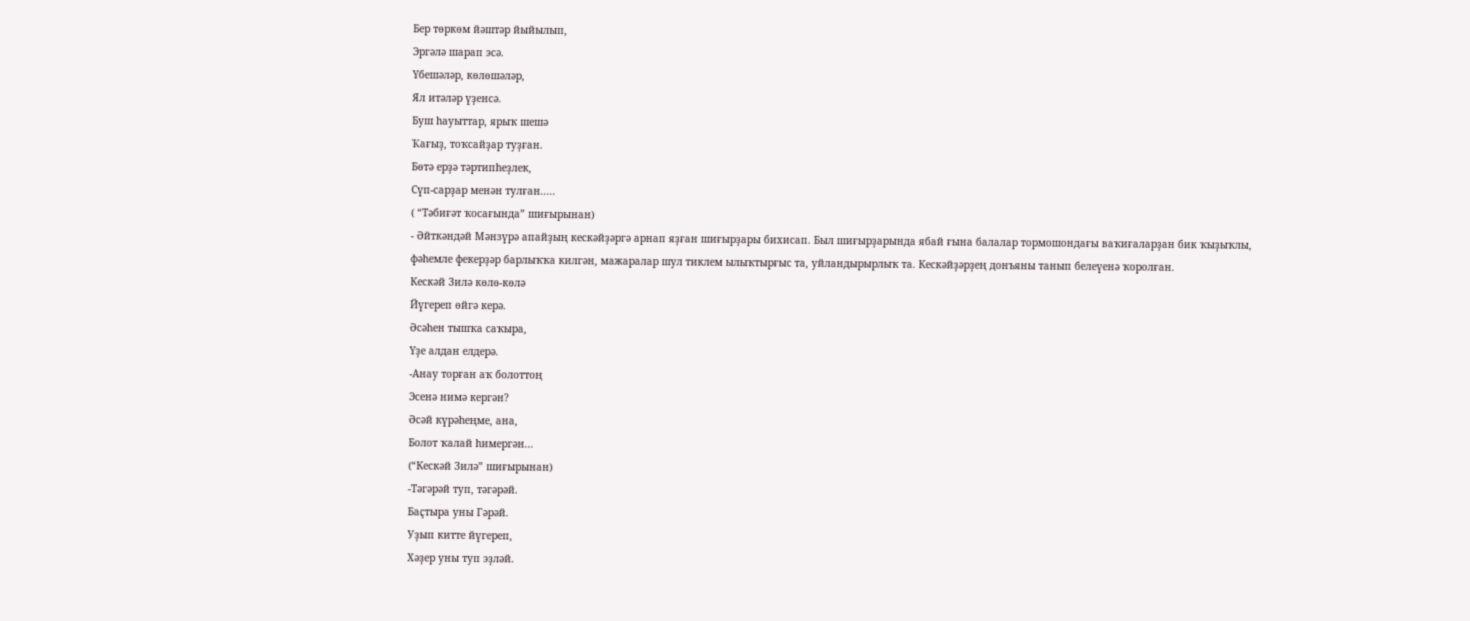Бер төркөм йәштәр йыйылып,
Эргәлә шарап эсә.
Үбешәләр, көлөшәләр,
Ял итәләр үҙенсә.
Буш һауыттар, ярыҡ шешә
Ҡағыҙ, тоҡсайҙар туҙған.
Бөтә ерҙә тәртипһеҙлек,
Сүп-сарҙар менән тулған.....
( “Тәбиғәт ҡосағында” шиғырынан)
- Әйткәндәй Мәнзүрә апайҙың кескәйҙәргә арнап яҙған шиғырҙары бихисап. Был шиғырҙарында ябай ғына балалар тормошондағы ваҡиғаларҙан бик ҡыҙыҡлы, фәһемле фекерҙәр барлыҡҡа килгән, мажаралар шул тиклем ылыҡтырғыс та, уйландырырлыҡ та. Кескәйҙәрҙең донъяны танып белеүенә ҡоролған.
Кескәй Зилә көлө-көлә
Йүгереп өйгә керә.
Әсәһен тышҡа саҡыра,
Үҙе алдан елдерә.
-Анау торған аҡ болоттоң
Эсенә нимә кергән?
Әсәй күрәһеңме, ана,
Болот ҡалай һимергән...
(“Кескәй Зилә” шиғырынан)
-Тәгәрәй туп, тәгәрәй.
Баҫтыра уны Гәрәй.
Уҙып китте йүгереп,
Хәҙер уны туп эҙләй.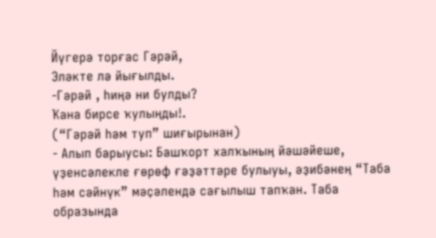Йүгерә торғас Гәрәй,
Эләкте лә йығылды.
-Гәрәй , һиңә ни булды?
Ҡана бирсе ҡулыңды!.
(“Гәрәй һәм туп” шиғырынан)
- Алып барыусы: Башҡорт халҡының йәшәйеше, үҙенсәлекле ғөрөф ғәҙәттәре булыуы, әҙибәнең “Таба һәм сәйнүк” мәҫәлендә сағылыш тапҡан. Таба образында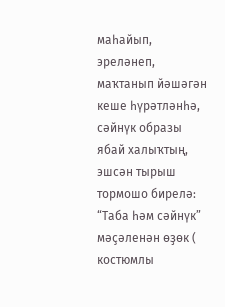маһайып, эреләнеп, маҡтанып йәшәгән кеше һүрәтләнһә, сәйнүк образы ябай халыҡтың, эшсән тырыш тормошо бирелә:
“Таба һәм сәйнүк” мәҫәленән өҙөк ( костюмлы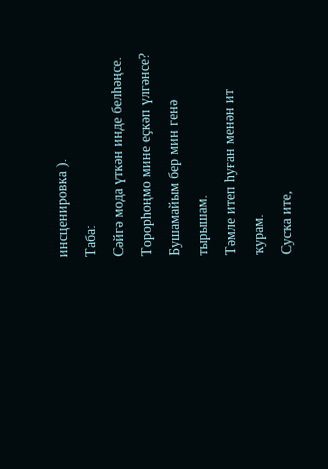инсценировка ).
Таба:
Сәйгә мода үткән инде белһәңсе.
Торорһоңмо мине еҫкәп үлгәнсе?
Бушамайым бер мин генә тырышам.
Тәмле итеп һуған менән ит ҡурам.
Сусҡа ите,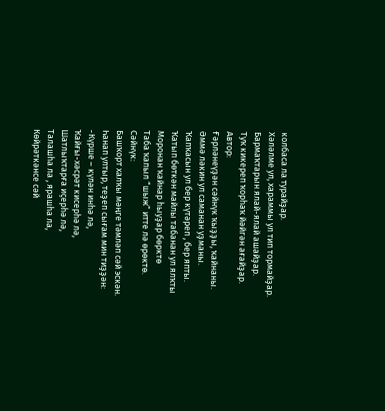колбаса ла турайҙар.
Хәләлме ул, хараммы ул тип тормайҙар.
Бармаҡтарын ялай-ялай ашайҙар.
Туҡ кикереп ҡорһаҡ йәйгән ағайҙар.
Автор:
Ғәрләнеүҙән сәйнүк ҡыҙҙы, ҡайнаны.
Әммә ләкин ул саманан уҙманы.
Ҡапҡасын ул бер күтәреп , бер япты.
Ҡатып бөткән майлы табанан ул ялҡты
Моронан ҡайнар һыуҙар бөрктө
Таба ҡапыл “шыж” итте лә өрөктө.
Сәйнүк:
Башҡорт халҡы мәңге тәмләп сәй эскән.
Һанап ултыр, теҙеп сығам мин тиҙҙән:
-Күрше – күлән инһә лә,
Ҡайғы-хәсрәт кисерһә лә,
Шатлыҡтарға иҫерһә лә,
Талашһа ла , ярашһа ла,
Көйрәткәнсе сәй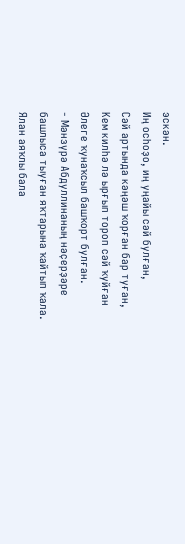эскән.
Иң осһоҙо, иң уңайы сәй булған,
Сәй артында кәңәш ҡорған бар туған,
Кем килһә лә ырғып тороп сәй ҡуйған
Әлеге ҡунаҡсыл башҡорт булған.
- Мәнзүрә Абдуллинаның нәҫерҙәре башлыса тыуған яҡтарына ҡайтып ҡала. Ялан аяҡлы бала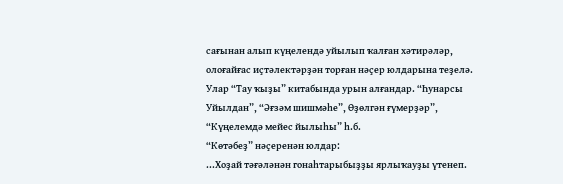сағынан алып күңелендә уйылып ҡалған хәтирәләр, олоғайғас иҫтәлектәрҙән торған нәҫер юлдарына теҙелә. Улар “Тау ҡыҙы” китабында урын алғандар. “Һунарсы Уйылдан”, “Әғзәм шишмәһе”, Өҙөлгән ғүмерҙәр”, “Күңелемдә мейес йылыһы” һ.б.
“Көтәбеҙ” нәҫеренән юлдар:
...Хоҙай тәғәләнән гонаһтарыбыҙҙы ярлыҡауҙы үтенеп.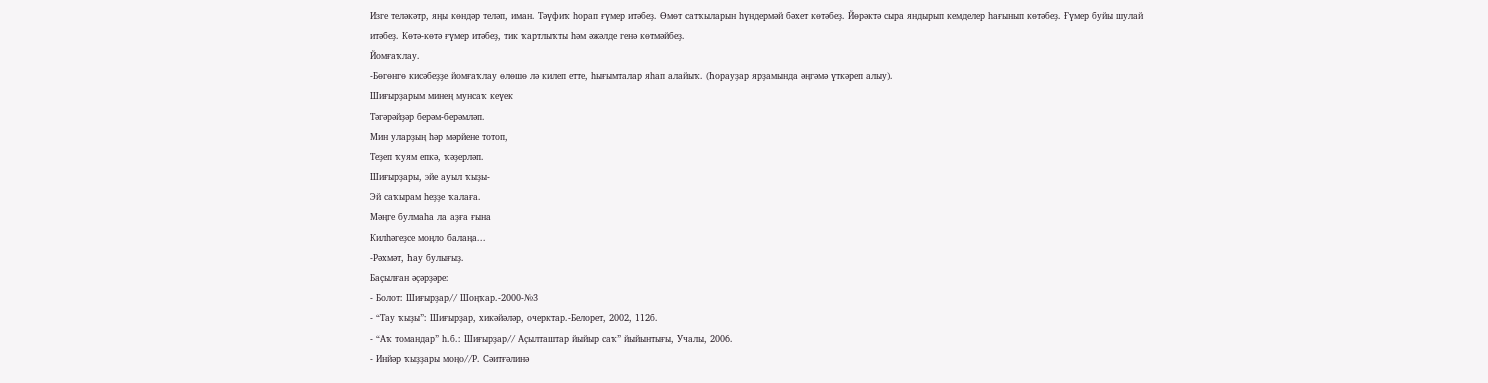Изге теләкәтр, яңы көндәр теләп, иман. Тәүфиҡ һорап ғүмер итәбеҙ. Өмөт сатҡыларын һүндермәй бәхет көтәбеҙ. Йөрәктә сыра яндырып кемделер һағынып көтәбеҙ. Ғүмер буйы шулай итәбеҙ. Көтә-көтә ғүмер итәбеҙ, тик ҡартлыҡты һәм әжәлде генә көтмәйбеҙ.
Йомғаҡлау.
-Бөгөнгө кисәбеҙҙе йомғаҡлау өлөшө лә килеп етте, һығымталар яһап алайыҡ. (Һорауҙар ярҙамында әңгәмә үткәреп алыу).
Шиғырҙарым минең мунсаҡ кеүек
Тәгәрәйҙәр берәм-берәмләп.
Мин уларҙың һәр мәрйене тотоп,
Теҙеп ҡуям епкә, ҡәҙерләп.
Шиғырҙары, эйе ауыл ҡыҙы-
Эй саҡырам һеҙҙе ҡалаға.
Мәңге булмаһа ла аҙға ғына
Килһәгеҙсе моңло балаңа...
-Рәхмәт, Һау булығыҙ.
Баҫылған әҫәрҙәре:
- Болот: Шиғырҙар// Шоңҡар.-2000-№3
- “Тау ҡыҙы”: Шиғырҙар, хикәйәләр, очерктар.-Белорет, 2002, 112б.
- “Аҡ томандар” һ.б.: Шиғырҙар// Аҫылташтар йыйыр саҡ” йыйынтығы, Учалы, 2006.
- Инйәр ҡыҙҙары моңо//Р. Сәитғәлинә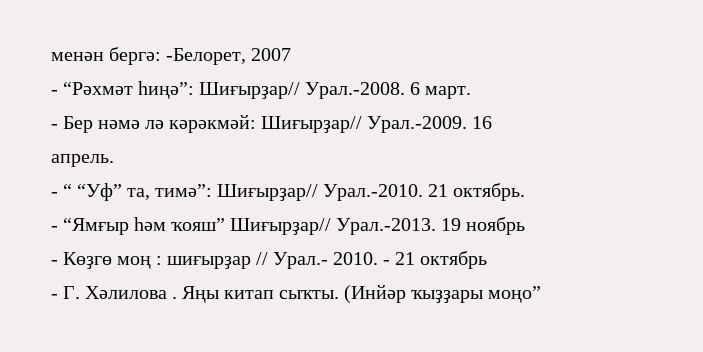менән бергә: -Белорет, 2007
- “Рәхмәт һиңә”: Шиғырҙар// Урал.-2008. 6 март.
- Бер нәмә лә кәрәкмәй: Шиғырҙар// Урал.-2009. 16 апрель.
- “ “Уф” та, тимә”: Шиғырҙар// Урал.-2010. 21 октябрь.
- “Ямғыр һәм ҡояш” Шиғырҙар// Урал.-2013. 19 ноябрь
- Көҙгө моң : шиғырҙар // Урал.- 2010. - 21 октябрь
- Г. Хәлилова . Яңы китап сыҡты. (Инйәр ҡыҙҙары моңо”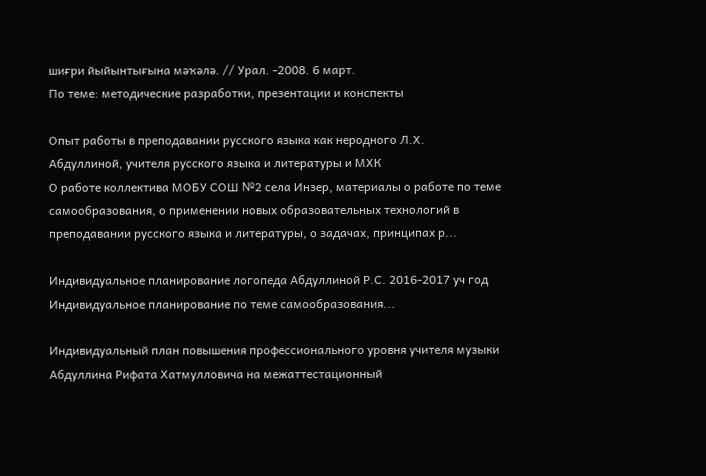шиғри йыйынтығына мәҡәлә. // Урал. -2008. 6 март.
По теме: методические разработки, презентации и конспекты

Опыт работы в преподавании русского языка как неродного Л.Х. Абдуллиной, учителя русского языка и литературы и МХК
О работе коллектива МОБУ СОШ №2 села Инзер, материалы о работе по теме самообразования, о применении новых образовательных технологий в преподавании русского языка и литературы, о задачах, принципах р...

Индивидуальное планирование логопеда Абдуллиной Р.С. 2016-2017 уч год
Индивидуальное планирование по теме самообразования...

Индивидуальный план повышения профессионального уровня учителя музыки Абдуллина Рифата Хатмулловича на межаттестационный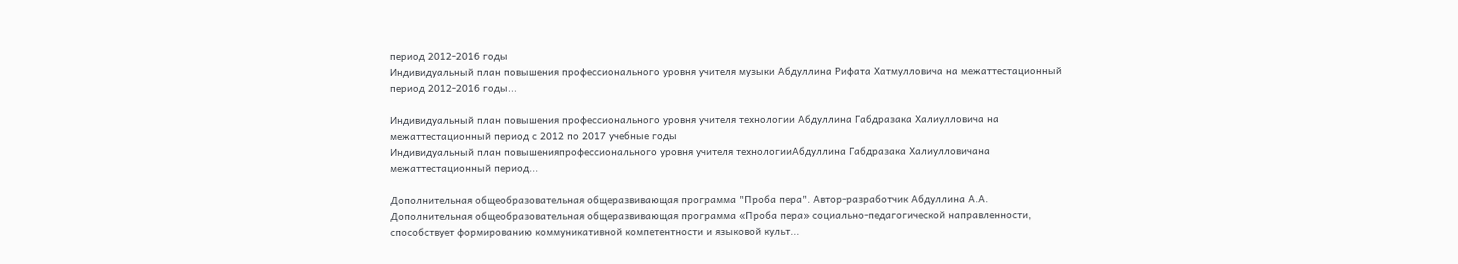период 2012-2016 годы
Индивидуальный план повышения профессионального уровня учителя музыки Абдуллина Рифата Хатмулловича на межаттестационный период 2012-2016 годы...

Индивидуальный план повышения профессионального уровня учителя технологии Абдуллина Габдразака Халиулловича на межаттестационный период с 2012 по 2017 учебные годы
Индивидуальный план повышенияпрофессионального уровня учителя технологииАбдуллина Габдразака Халиулловичана межаттестационный период...

Дополнительная общеобразовательная общеразвивающая программа "Проба пера". Автор-разработчик Абдуллина А.А.
Дополнительная общеобразовательная общеразвивающая программа «Проба пера» социально-педагогической направленности, способствует формированию коммуникативной компетентности и языковой культ...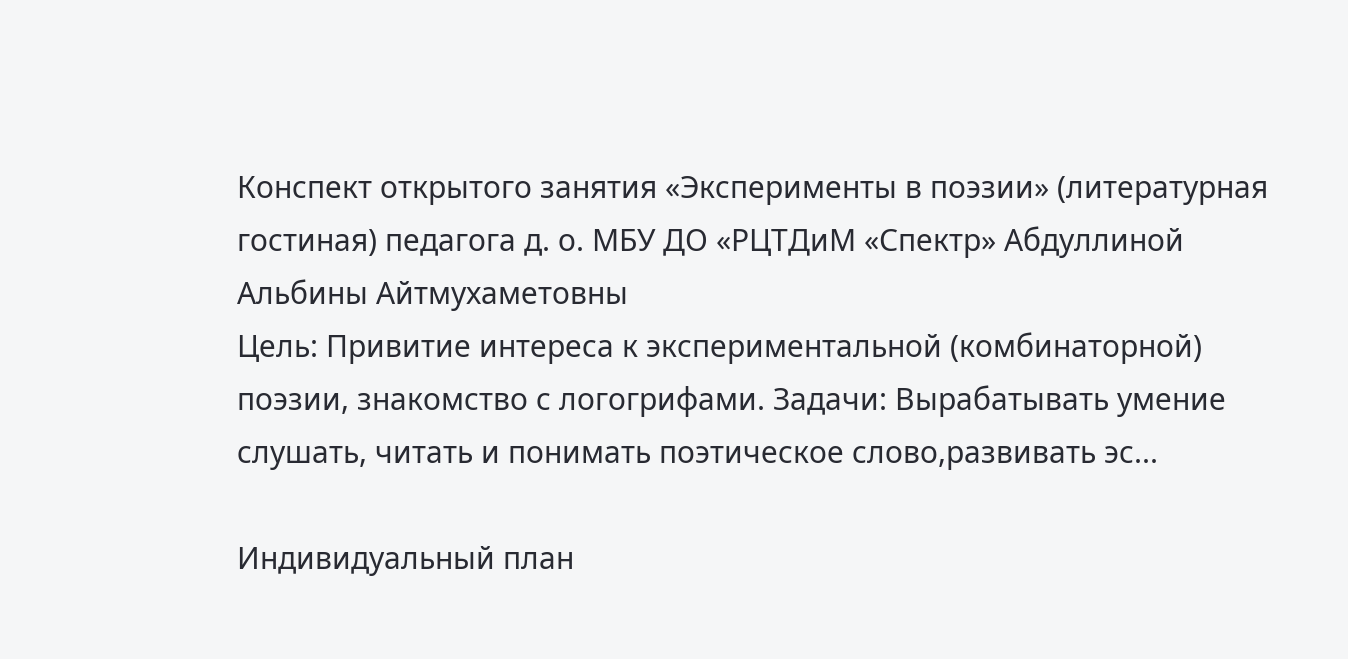Конспект открытого занятия «Эксперименты в поэзии» (литературная гостиная) педагога д. о. МБУ ДО «РЦТДиМ «Спектр» Абдуллиной Альбины Айтмухаметовны
Цель: Привитие интереса к экспериментальной (комбинаторной) поэзии, знакомство с логогрифами. Задачи: Вырабатывать умение слушать, читать и понимать поэтическое слово,развивать эс...

Индивидуальный план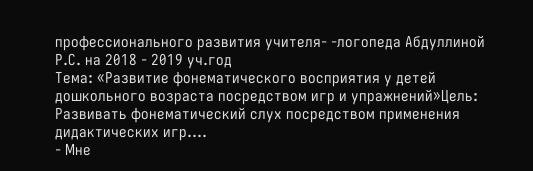профессионального развития учителя- -логопеда Абдуллиной Р.С. на 2018 - 2019 уч.год
Тема: «Развитие фонематического восприятия у детей дошкольного возраста посредством игр и упражнений»Цель: Развивать фонематический слух посредством применения дидактических игр....
- Мне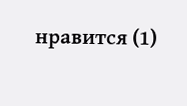нравится (1)